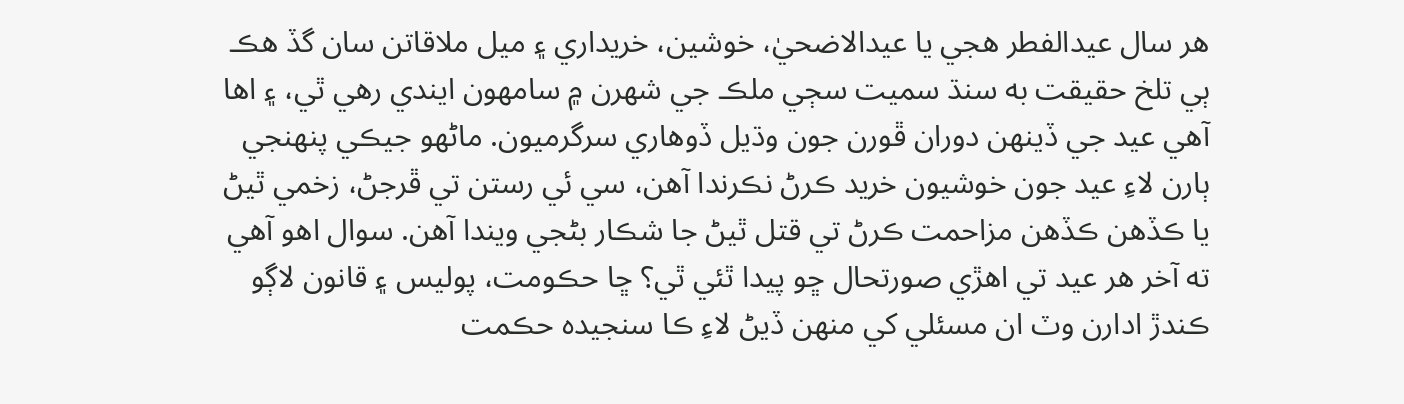هر سال عيدالفطر هجي يا عيدالاضحيٰ، خوشين، خريداري ۽ ميل ملاقاتن سان گڏ هڪ ٻي تلخ حقيقت به سنڌ سميت سڄي ملڪ جي شهرن ۾ سامهون ايندي رهي ٿي، ۽ اها آهي عيد جي ڏينهن دوران ڦورن جون وڌيل ڏوهاري سرگرميون. ماڻهو جيڪي پنهنجي ٻارن لاءِ عيد جون خوشيون خريد ڪرڻ نڪرندا آهن، سي ئي رستن تي ڦرجڻ، زخمي ٿيڻ يا ڪڏهن ڪڏهن مزاحمت ڪرڻ تي قتل ٿيڻ جا شڪار بڻجي ويندا آهن. سوال اهو آهي ته آخر هر عيد تي اهڙي صورتحال ڇو پيدا ٿئي ٿي؟ ڇا حڪومت، پوليس ۽ قانون لاڳو ڪندڙ ادارن وٽ ان مسئلي کي منهن ڏيڻ لاءِ ڪا سنجيده حڪمت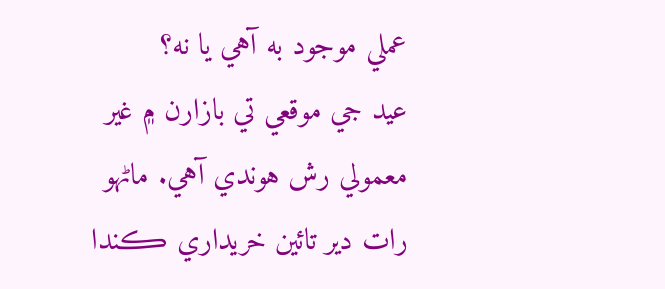عملي موجود به آهي يا نه؟
عيد جي موقعي تي بازارن ۾ غير معمولي رش هوندي آهي. ماڻهو رات دير تائين خريداري ڪندا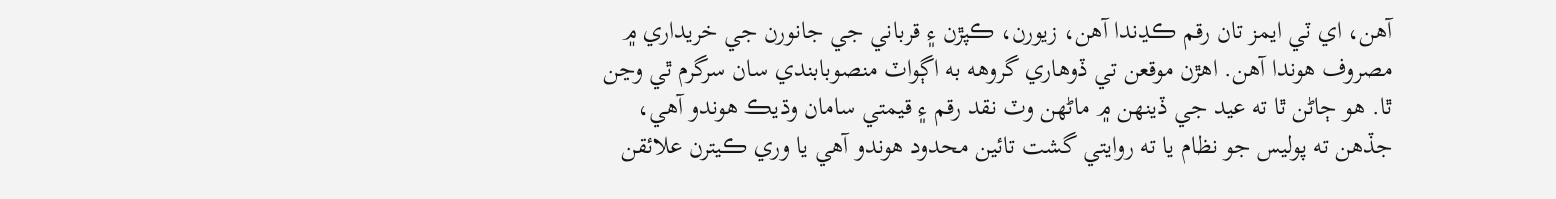آهن، اي ٽي ايمز تان رقم ڪڍندا آهن، زيورن، ڪپڙن ۽ قرباني جي جانورن جي خريداري ۾ مصروف هوندا آهن. اهڙن موقعن تي ڏوهاري گروهه به اڳواٽ منصوبابندي سان سرگرم ٿي وڃن ٿا. هو ڄاڻن ٿا ته عيد جي ڏينهن ۾ ماڻهن وٽ نقد رقم ۽ قيمتي سامان وڌيڪ هوندو آهي، جڏهن ته پوليس جو نظام يا ته روايتي گشت تائين محدود هوندو آهي يا وري ڪيترن علائقن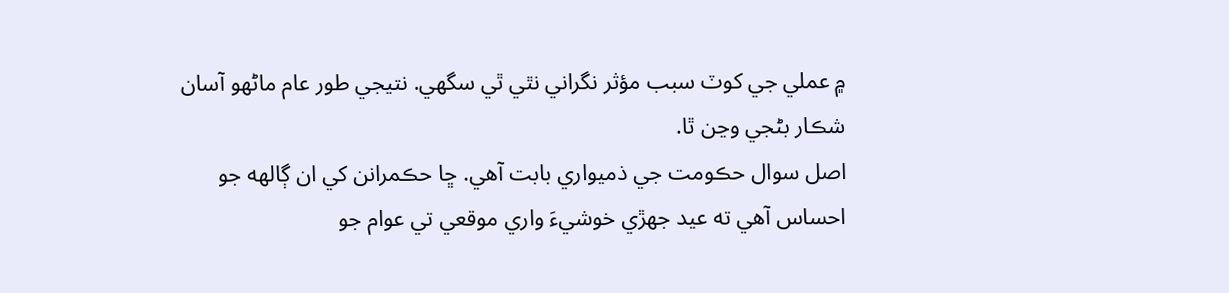۾ عملي جي کوٽ سبب مؤثر نگراني نٿي ٿي سگهي. نتيجي طور عام ماڻهو آسان شڪار بڻجي وڃن ٿا.
اصل سوال حڪومت جي ذميواري بابت آهي. ڇا حڪمرانن کي ان ڳالهه جو احساس آهي ته عيد جهڙي خوشيءَ واري موقعي تي عوام جو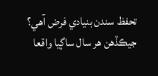تحفظ سندن بنيادي فرض آهي؟ جيڪڏهن هر سال ساڳيا واقعا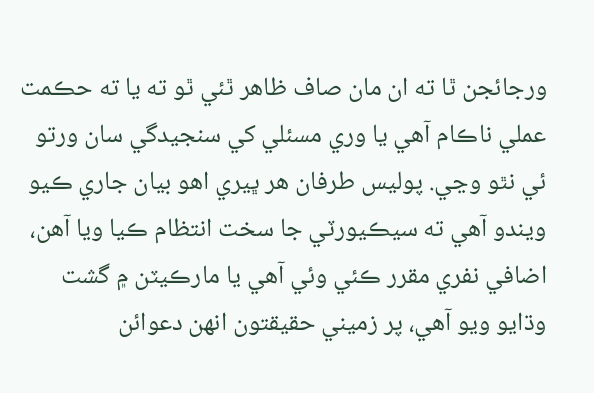ورجائجن ٿا ته ان مان صاف ظاهر ٿئي ٿو ته يا ته حڪمت عملي ناڪام آهي يا وري مسئلي کي سنجيدگي سان ورتو ئي نٿو وڃي. پوليس طرفان هر ڀيري اهو بيان جاري ڪيو ويندو آهي ته سيڪيورٽي جا سخت انتظام ڪيا ويا آهن، اضافي نفري مقرر ڪئي وئي آهي يا مارڪيٽن ۾ گشت وڌايو ويو آهي، پر زميني حقيقتون انهن دعوائن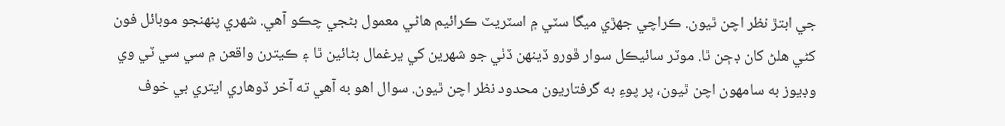جي ابتڙ نظر اچن ٿيون. ڪراچي جهڙي ميگا سٽي ۾ اسٽريٽ ڪرائيم هاڻي معمول بڻجي چڪو آهي. شهري پنهنجو موبائل فون کڻي هلڻ کان ڊڄن ٿا. موٽر سائيڪل سوار ڦورو ڏينهن ڏٺي جو شهرين کي يرغمال بڻائين ٿا ۽ ڪيترن واقعن ۾ سي سي ٽي وي وڊيوز به سامهون اچن ٿيون، پر پوءِ به گرفتاريون محدود نظر اچن ٿيون. سوال اهو به آهي ته آخر ڏوهاري ايتري بي خوف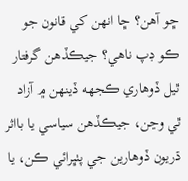ڇو آهن؟ ڇا انهن کي قانون جو ڪو ڊپ ناهي؟ جيڪڏهن گرفتار ٿيل ڏوهاري ڪجهه ڏينهن ۾ آزاد ٿي وڃن، جيڪڏهن سياسي يا بااثر ڌريون ڏوهارين جي پٺڀرائي ڪن، يا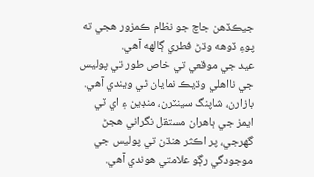جيڪڏهن جاچ جو نظام ڪمزور هجي ته پوءِ ڏوهه وڌڻ فطري ڳالهه آهي.
عيد جي موقعي تي خاص طور تي پوليس جي نااهلي وڌيڪ نمايان ٿي ويندي آهي. بازارن، شاپنگ سينٽرن، منڊين ۽ اي ٽي ايمز جي ٻاهران مستقل نگراني هجڻ گهرجي، پر اڪثر هنڌن تي پوليس جي موجودگي رڳو علامتي هوندي آهي.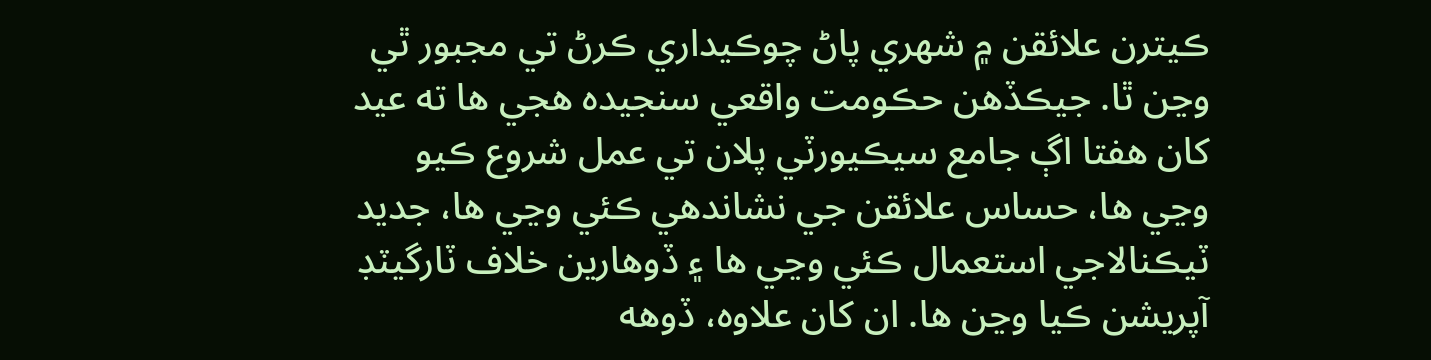ڪيترن علائقن ۾ شهري پاڻ چوڪيداري ڪرڻ تي مجبور ٿي وڃن ٿا. جيڪڏهن حڪومت واقعي سنجيده هجي ها ته عيد کان هفتا اڳ جامع سيڪيورٽي پلان تي عمل شروع ڪيو وڃي ها، حساس علائقن جي نشاندهي ڪئي وڃي ها، جديد ٽيڪنالاجي استعمال ڪئي وڃي ها ۽ ڏوهارين خلاف ٽارگيٽڊ آپريشن ڪيا وڃن ها. ان کان علاوه، ڏوهه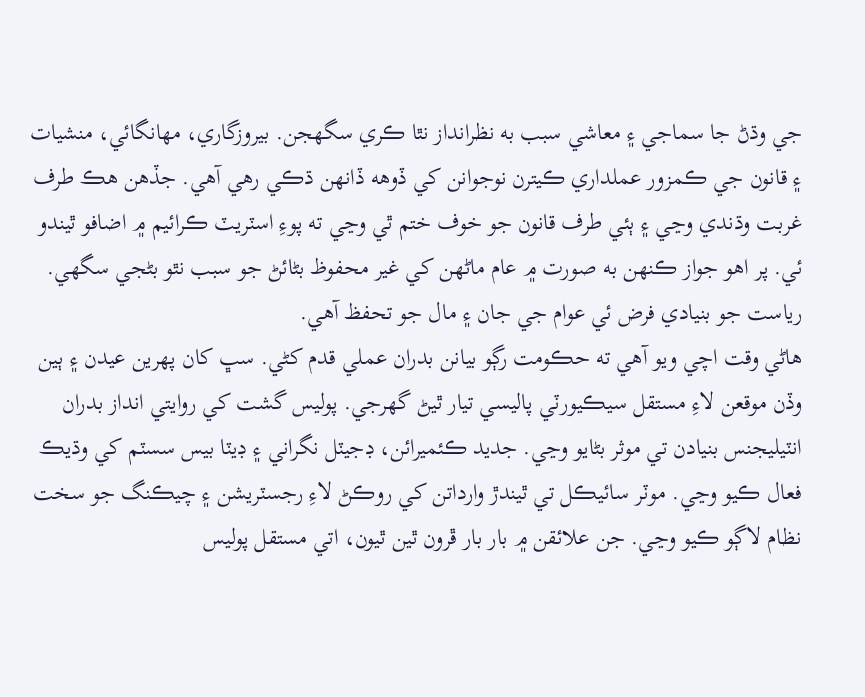جي وڌڻ جا سماجي ۽ معاشي سبب به نظرانداز نٿا ڪري سگهجن. بيروزگاري، مهانگائي، منشيات ۽ قانون جي ڪمزور عملداري ڪيترن نوجوانن کي ڏوهه ڏانهن ڌڪي رهي آهي. جڏهن هڪ طرف غربت وڌندي وڃي ۽ ٻئي طرف قانون جو خوف ختم ٿي وڃي ته پوءِ اسٽريٽ ڪرائيم ۾ اضافو ٿيندو ئي. پر اهو جواز ڪنهن به صورت ۾ عام ماڻهن کي غير محفوظ بڻائڻ جو سبب نٿو بڻجي سگهي. رياست جو بنيادي فرض ئي عوام جي جان ۽ مال جو تحفظ آهي.
هاڻي وقت اچي ويو آهي ته حڪومت رڳو بيانن بدران عملي قدم کڻي. سڀ کان پهرين عيدن ۽ ٻين وڏن موقعن لاءِ مستقل سيڪيورٽي پاليسي تيار ٿيڻ گهرجي. پوليس گشت کي روايتي انداز بدران انٽيليجنس بنيادن تي موثر بڻايو وڃي. جديد ڪئميرائن، ڊجيٽل نگراني ۽ ڊيٽا بيس سسٽم کي وڌيڪ فعال ڪيو وڃي. موٽر سائيڪل تي ٿيندڙ وارداتن کي روڪڻ لاءِ رجسٽريشن ۽ چيڪنگ جو سخت نظام لاڳو ڪيو وڃي. جن علائقن ۾ بار بار ڦرون ٿين ٿيون، اتي مستقل پوليس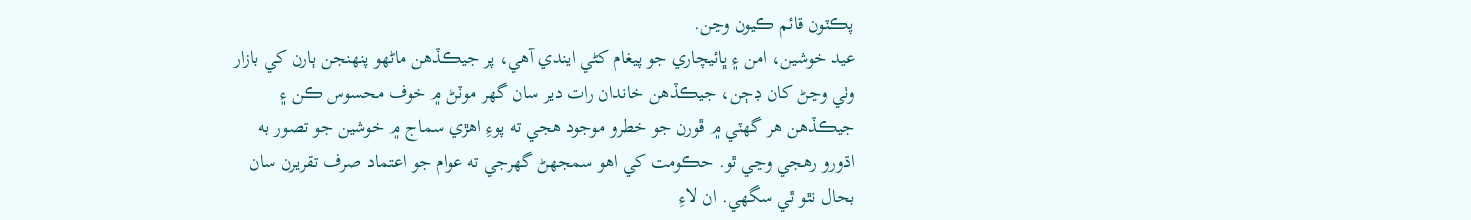پڪٽون قائم ڪيون وڃن.
عيد خوشين، امن ۽ ڀائيچاري جو پيغام کڻي ايندي آهي، پر جيڪڏهن ماڻهو پنهنجن ٻارن کي بازار وٺي وڃڻ کان ڊڄن، جيڪڏهن خاندان رات دير سان گهر موٽڻ ۾ خوف محسوس ڪن ۽ جيڪڏهن هر گهٽي ۾ ڦورن جو خطرو موجود هجي ته پوءِ اهڙي سماج ۾ خوشين جو تصور به اڌورو رهجي وڃي ٿو. حڪومت کي اهو سمجهڻ گهرجي ته عوام جو اعتماد صرف تقريرن سان بحال نٿو ٿي سگهي. ان لاءِ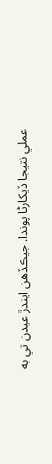عملي نتيجا ڏيکارڻا پوندا. جيڪڏهن ايندڙ عيدن تي به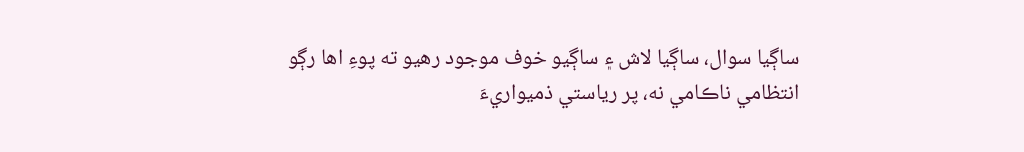ساڳيا سوال، ساڳيا لاش ۽ ساڳيو خوف موجود رهيو ته پوءِ اها رڳو انتظامي ناڪامي نه، پر رياستي ذميواريءَ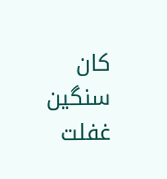کان سنگين غفلت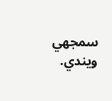سمجهي ويندي.